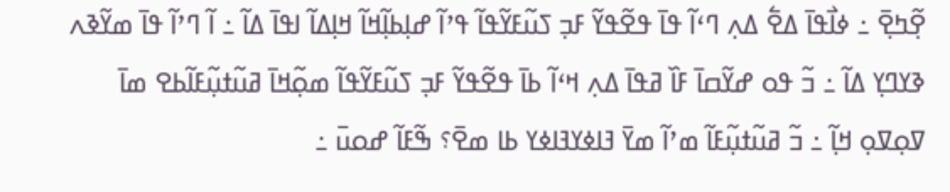ߐ߲߬ߤߐ߲߫ ߸ ߦߊ߯ߟߊ߫ ߡߐ߱ ߡߍ߲ ߣߵߊ߬ ߟߊ߫ ߟߐ߬ߟߌ߬ ߓߏ߲ ߖߎ߬ߓߌ߬ߟߊ߬ ߟߴߊ߬ ߝߊ߲ߕߊ߲߬ߞߊ߬ ߞߊ߲ߡߊ߬ ߊߟߊ߫ ߡߊ߬ ߸ ߊ߬ ߣߴߊ߬ ߟߊ߫ ߘߌ߬ߢߍ ߢߌߣߌ߲ ߡߊ߬ ߸ ߏ߬ ߟߋ ߝߌ߬ߛߊ߫ ߓߊ߰ ߥߟߊ߫ ߡߍ߲ ߞߵߊ߬ ߕߊ߫ ߟߐ߬ߟߌ߬ ߓߏ߲ ߖߎ߬ߓߌ߬ߟߊ߬ ߘߋ߲߬ߞߊ߫ ߥߎ߬ߙߎ߲߬ߓߊ߬ߕߐ ߘߊ߫ ߜߋ߲ߜߋ߲ ߞߊ߲߬ ߸ ߏ߬ ߥߎ߬ߙߎ߲߬ߓߊ߬ ߘߴߊ߬ ߘߌ߫ ߔߊߦߌߔߊߦߌ ߕߊ ߘߐ߫؟ ߒ߬ߓߊ߬ ߝߋߎ߫ ߸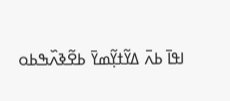ߊߟߊ߫ ߕߍ߫ ߡߌ߬ߙߌ߲߬ߘߌ߫ ߕߐ߬ߢߍ߰ߒߕߋ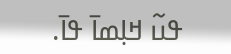ߟߎ߬ ߞߊ߲ߘߊ߫ ߟߊ߫.